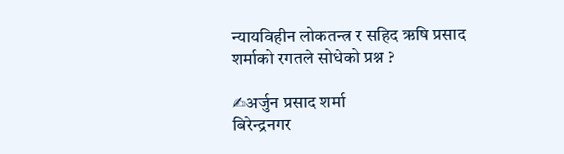न्यायविहीन लोकतन्त्र र सहिद ऋषि प्रसाद शर्माको रगतले सोधेको प्रश्न ?

✍अर्जुन प्रसाद शर्मा
बिरेन्द्रनगर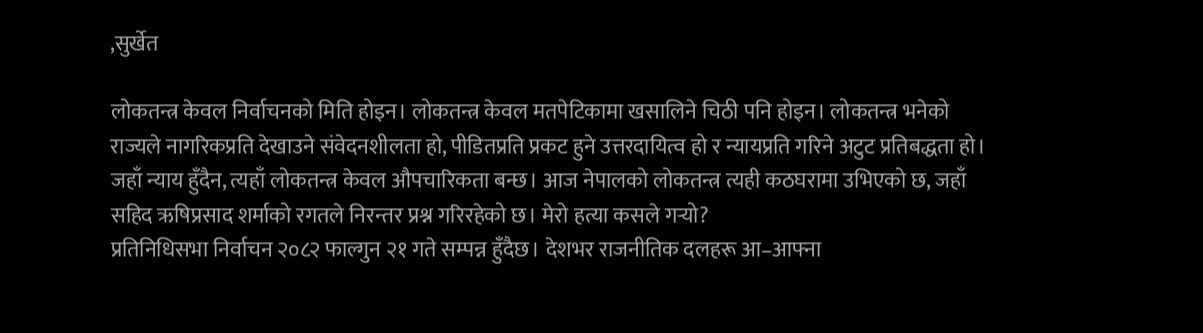,सुर्खेत

लोकतन्त्र केवल निर्वाचनको मिति होइन। लोकतन्त्र केवल मतपेटिकामा खसालिने चिठी पनि होइन। लोकतन्त्र भनेको राज्यले नागरिकप्रति देखाउने संवेदनशीलता हो, पीडितप्रति प्रकट हुने उत्तरदायित्व हो र न्यायप्रति गरिने अटुट प्रतिबद्धता हो। जहाँ न्याय हुँदैन, त्यहाँ लोकतन्त्र केवल औपचारिकता बन्छ। आज नेपालको लोकतन्त्र त्यही कठघरामा उभिएको छ, जहाँ सहिद ऋषिप्रसाद शर्माको रगतले निरन्तर प्रश्न गरिरहेको छ। मेरो हत्या कसले गर्‍यो?
प्रतिनिधिसभा निर्वाचन २०८२ फाल्गुन २१ गते सम्पन्न हुँदैछ। देशभर राजनीतिक दलहरू आ–आफ्ना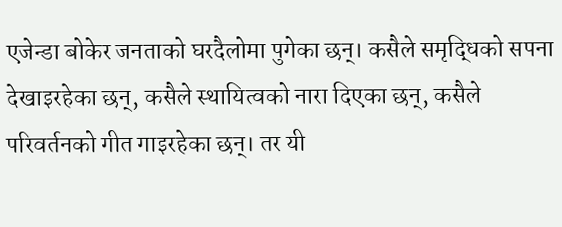एजेन्डा बोकेर जनताको घरदैलोमा पुगेका छन्। कसैले समृद्धिको सपना देखाइरहेका छन्, कसैले स्थायित्वको नारा दिएका छन्, कसैले परिवर्तनको गीत गाइरहेका छन्। तर यी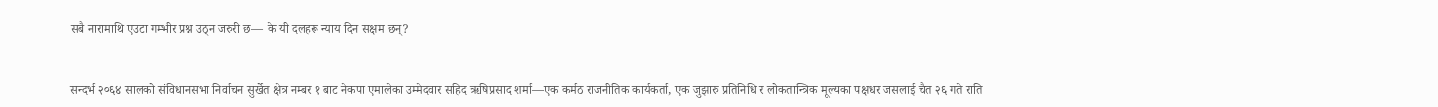सबै नारामाथि एउटा गम्भीर प्रश्न उठ्न जरुरी छ— के यी दलहरू न्याय दिन सक्षम छन्?


सन्दर्भ २०६४ सालको संविधानसभा निर्वाचन सुर्खेत क्षेत्र नम्बर १ बाट नेकपा एमालेका उम्मेदवार सहिद ऋषिप्रसाद शर्मा—एक कर्मठ राजनीतिक कार्यकर्ता, एक जुझारु प्रतिनिधि र लोकतान्त्रिक मूल्यका पक्षधर जसलाई चैत २६ गते राति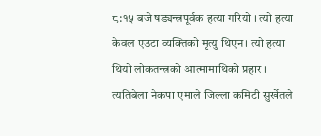८:१५ बजे षड्यन्त्रपूर्वक हत्या गरियो । त्यो हत्या केवल एउटा व्यक्तिको मृत्यु थिएन। त्यो हत्या थियो लोकतन्त्रको आत्मामाथिको प्रहार ।
त्यतिबेला नेकपा एमाले जिल्ला कमिटी सुर्खेतले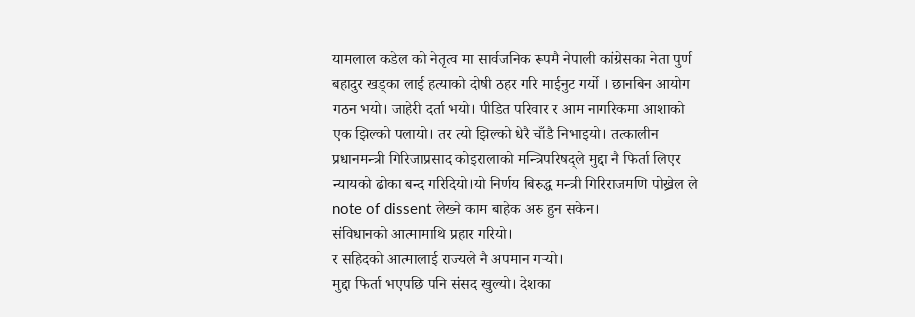यामलाल कडेल को नेतृत्व मा सार्वजनिक रूपमै नेपाली कांग्रेसका नेता पुर्ण बहादुर खड्का लाई हत्याको दोषी ठहर गरि माईनुट गर्यो । छानबिन आयोग गठन भयो। जाहेरी दर्ता भयो। पीडित परिवार र आम नागरिकमा आशाको एक झिल्को पलायो। तर त्यो झिल्को धेरै चाँडै निभाइयो। तत्कालीन प्रधानमन्त्री गिरिजाप्रसाद कोइरालाको मन्त्रिपरिषद्ले मुद्दा नै फिर्ता लिएर न्यायको ढोका बन्द गरिदियो।यो निर्णय बिरुद्ध मन्त्री गिरिराजमणि पोख्रेल ले note of dissent लेख्ने काम बाहेक अरु हुन सकेन।
संविधानको आत्मामाथि प्रहार गरियो।
र सहिदको आत्मालाई राज्यले नै अपमान गर्‍यो।
मुद्दा फिर्ता भएपछि पनि संसद खुल्यो। देशका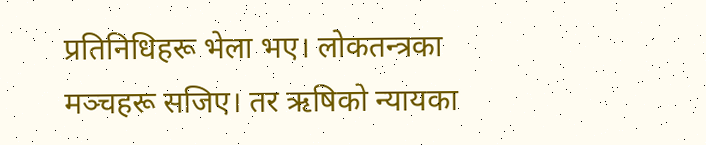प्रतिनिधिहरू भेला भए। लोकतन्त्रका मञ्चहरू सजिए। तर ऋषिको न्यायका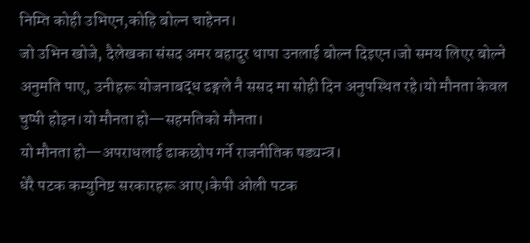निम्ति कोही उभिएन,कोहि बोल्न चाहेनन।
जो उभिन खोजे, दैलेखका संसद अमर बहादुर थापा उनलाई बोल्न दिइएन।जो समय लिएर बोल्ने अनुमति पाए, उनीहरू योजनाबद्ध ढङ्गले नै ससद मा सोही दिन अनुपस्थित रहे।यो मौनता केवल चुप्पी होइन।यो मौनता हो—सहमतिको मौनता।
यो मौनता हो—अपराधलाई ढाकछोप गर्ने राजनीतिक षड्यन्त्र।
धेरै पटक कम्युनिष्ट सरकारहरू आए।केपी ओली पटक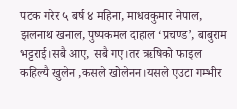पटक गरेर ५ बर्ष ४ महिना, माधवकुमार नेपाल, झलनाथ खनाल, पुष्पकमल दाहाल ‘प्रचण्ड’, बाबुराम भट्टराई।सबै आए, सबै गए।तर ऋषिको फाइल कहिल्यै खुलेन ,कसले खोलेनन।यसले एउटा गम्भीर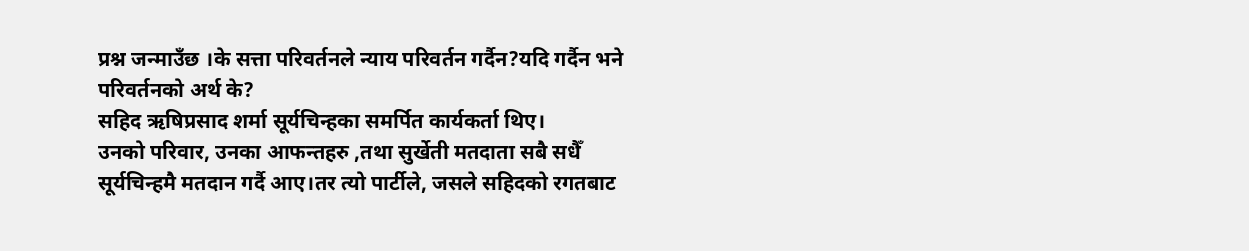प्रश्न जन्माउँछ ।के सत्ता परिवर्तनले न्याय परिवर्तन गर्दैन?यदि गर्दैन भने परिवर्तनको अर्थ के?
सहिद ऋषिप्रसाद शर्मा सूर्यचिन्हका समर्पित कार्यकर्ता थिए।
उनको परिवार, उनका आफन्तहरु ,तथा सुर्खेती मतदाता सबै सधैँ सूर्यचिन्हमै मतदान गर्दै आए।तर त्यो पार्टीले, जसले सहिदको रगतबाट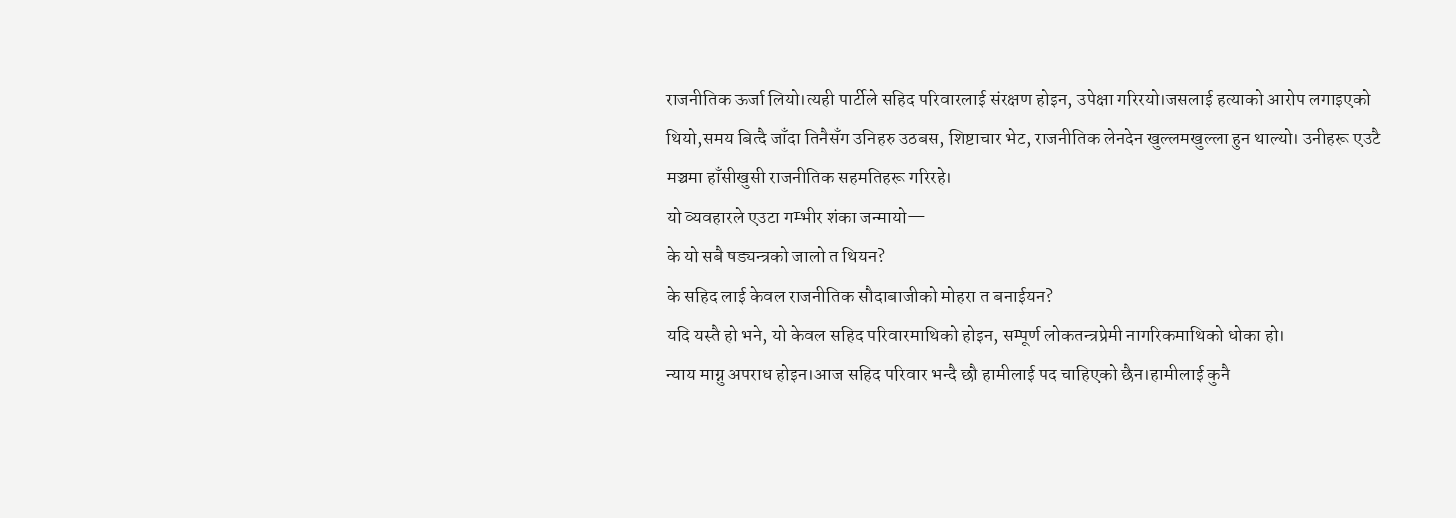राजनीतिक ऊर्जा लियो।त्यही पार्टीले सहिद परिवारलाई संरक्षण होइन, उपेक्षा गरिरयो।जसलाई हत्याको आरोप लगाइएको थियो,समय बित्दै जाँदा तिनैसँग उनिहरु उठबस, शिष्टाचार भेट, राजनीतिक लेनदेन खुल्लमखुल्ला हुन थाल्यो। उनीहरू एउटै मञ्चमा हाँसीखुसी राजनीतिक सहमतिहरू गरिरहे।
यो व्यवहारले एउटा गम्भीर शंका जन्मायो—
के यो सबै षड्यन्त्रको जालो त थियन?
के सहिद लाई केवल राजनीतिक सौदाबाजीको मोहरा त बनाईयन?
यदि यस्तै हो भने, यो केवल सहिद परिवारमाथिको होइन, सम्पूर्ण लोकतन्त्रप्रेमी नागरिकमाथिको धोका हो।
न्याय माग्नु अपराध होइन।आज सहिद परिवार भन्दै छौ हामीलाई पद चाहिएको छैन।हामीलाई कुनै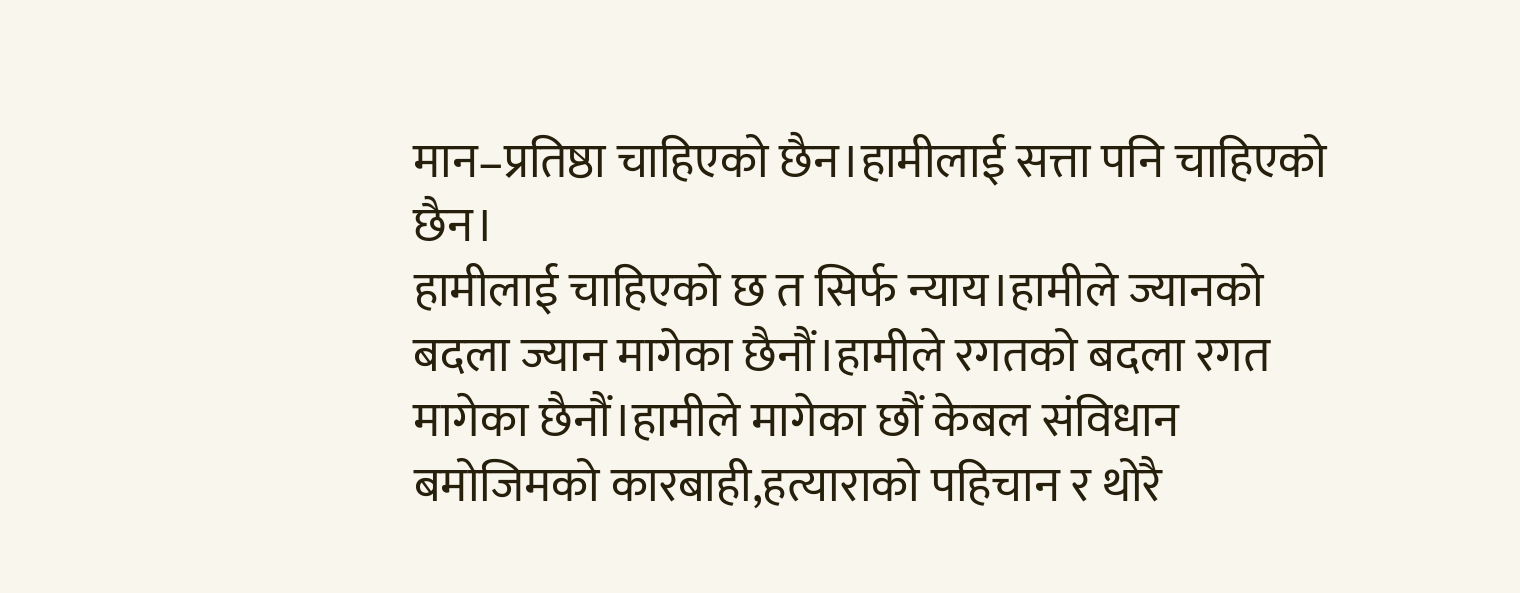मान–प्रतिष्ठा चाहिएको छैन।हामीलाई सत्ता पनि चाहिएको छैन।
हामीलाई चाहिएको छ त सिर्फ न्याय।हामीले ज्यानको बदला ज्यान मागेका छैनौं।हामीले रगतको बदला रगत मागेका छैनौं।हामीले मागेका छौं केबल संविधान बमोजिमको कारबाही,हत्याराको पहिचान र थोरै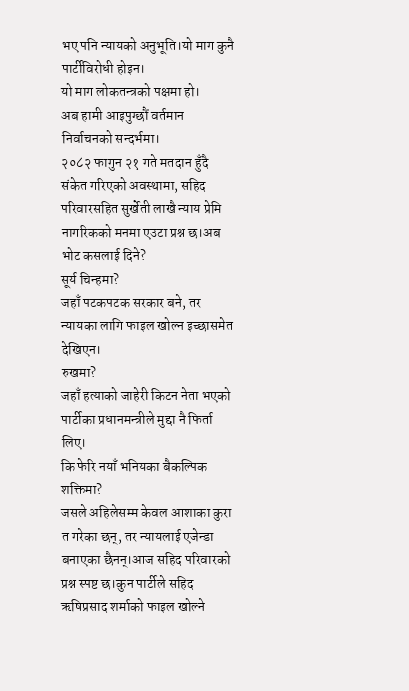भए पनि न्यायको अनुभूति।यो माग कुनै पार्टीविरोधी होइन।
यो माग लोकतन्त्रको पक्षमा हो।
अब हामी आइपुग्छौं वर्तमान निर्वाचनको सन्दर्भमा।
२०८२ फागुन २१ गते मतदान हुँदै संकेत गरिएको अवस्थामा, सहिद परिवारसहित सुर्खेती लाखै न्याय प्रेमि नागरिकको मनमा एउटा प्रश्न छ।अब भोट कसलाई दिने?
सूर्य चिन्हमा?
जहाँ पटकपटक सरकार बने, तर न्यायका लागि फाइल खोल्न इच्छासमेत देखिएन।
रुखमा?
जहाँ हत्याको जाहेरी किटन नेता भएको पार्टीका प्रधानमन्त्रीले मुद्दा नै फिर्ता लिए।
कि फेरि नयाँ भनियका बैकल्पिक शक्तिमा?
जसले अहिलेसम्म केवल आशाका कुरा त गरेका छन्, तर न्यायलाई एजेन्डा बनाएका छैनन्।आज सहिद परिवारको प्रश्न स्पष्ट छ।कुन पार्टीले सहिद ऋषिप्रसाद शर्माको फाइल खोल्ने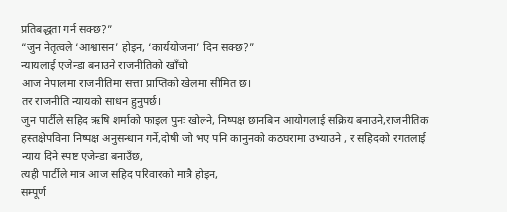प्रतिबद्धता गर्न सक्छ?”
“जुन नेतृत्वले ‘आश्वासन’ होइन, ‘कार्ययोजना’ दिन सक्छ?”
न्यायलाई एजेन्डा बनाउने राजनीतिको खाँचो
आज नेपालमा राजनीतिमा सत्ता प्राप्तिको खेलमा सीमित छ।
तर राजनीति न्यायको साधन हुनुपर्छ।
जुन पार्टीले सहिद ऋषि शर्माको फाइल पुनः खोल्ने, निष्पक्ष छानबिन आयोगलाई सक्रिय बनाउने,राजनीतिक हस्तक्षेपविना निष्पक्ष अनुसन्धान गर्ने,दोषी जो भए पनि कानुनको कठघरामा उभ्याउने , र सहिदको रगतलाई न्याय दिने स्पष्ट एजेन्डा बनाउँछ,
त्यही पार्टीले मात्र आज सहिद परिवारको मात्रै होइन,
सम्पूर्ण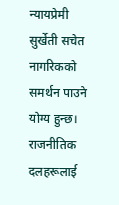न्यायप्रेमी सुर्खेती सचेत नागरिकको समर्थन पाउने योग्य हुन्छ।
राजनीतिक दलहरूलाई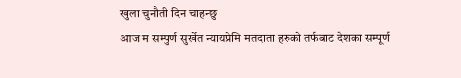खुला चुनौती दिन चाहन्छु
आज म सम्पुर्ण सुर्खेत न्यायप्रेमि मतदाता हरुको तर्फबाट देशका सम्पूर्ण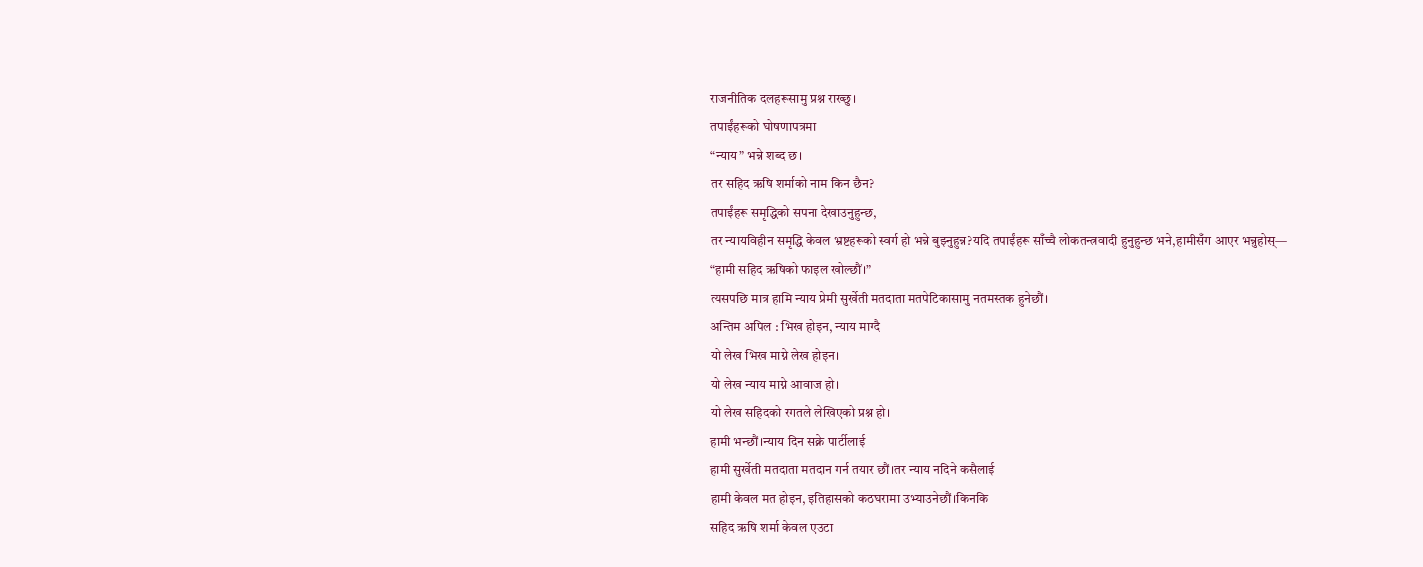राजनीतिक दलहरूसामु प्रश्न राख्छु।
तपाईंहरूको घोषणापत्रमा
“न्याय” भन्ने शब्द छ।
तर सहिद ऋषि शर्माको नाम किन छैन?
तपाईंहरू समृद्धिको सपना देखाउनुहुन्छ,
तर न्यायविहीन समृद्धि केवल भ्रष्टहरूको स्वर्ग हो भन्ने बुझ्नुहुन्न?यदि तपाईंहरू साँच्चै लोकतन्त्रवादी हुनुहुन्छ भने,हामीसँग आएर भन्नुहोस्—
“हामी सहिद ऋषिको फाइल खोल्छौं।”
त्यसपछि मात्र हामि न्याय प्रेमी सुर्खेती मतदाता मतपेटिकासामु नतमस्तक हुनेछौं।
अन्तिम अपिल : भिख होइन, न्याय माग्दै
यो लेख भिख माग्ने लेख होइन।
यो लेख न्याय माग्ने आवाज हो।
यो लेख सहिदको रगतले लेखिएको प्रश्न हो।
हामी भन्छौं।न्याय दिन सक्ने पार्टीलाई
हामी सुर्खेती मतदाता मतदान गर्न तयार छौं।तर न्याय नदिने कसैलाई
हामी केवल मत होइन, इतिहासको कठघरामा उभ्याउनेछौं।किनकि
सहिद ऋषि शर्मा केवल एउटा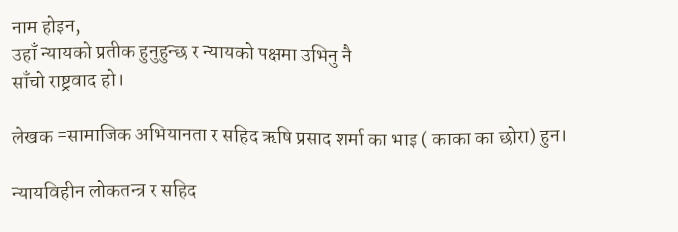नाम होइन,
उहाँ न्यायको प्रतीक हुनुहुन्छ र न्यायको पक्षमा उभिनु नै
साँचो राष्ट्रवाद हो।

लेखक =सामाजिक अभियानता र सहिद ऋषि प्रसाद शर्मा का भाइ ( काका का छोरा) हुन।

न्यायविहीन लोकतन्त्र र सहिद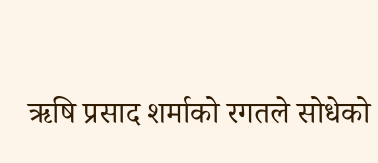ऋषि प्रसाद शर्माको रगतले सोधेको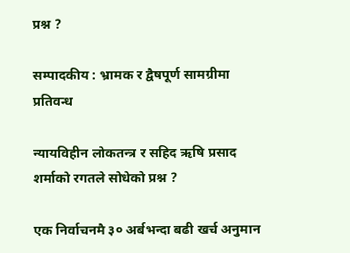प्रश्न ?

सम्पादकीय : भ्रामक र द्वैषपूर्ण सामग्रीमा प्रतिवन्ध

न्यायविहीन लोकतन्त्र र सहिद ऋषि प्रसाद शर्माको रगतले सोधेको प्रश्न ?

एक निर्वाचनमै ३० अर्बभन्दा बढी खर्च अनुमान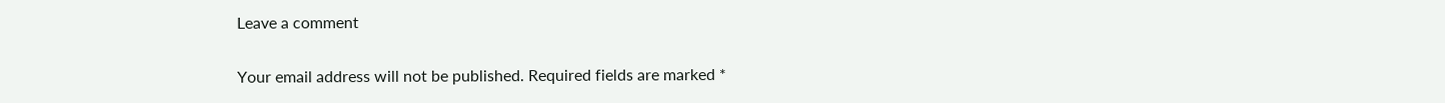Leave a comment

Your email address will not be published. Required fields are marked *